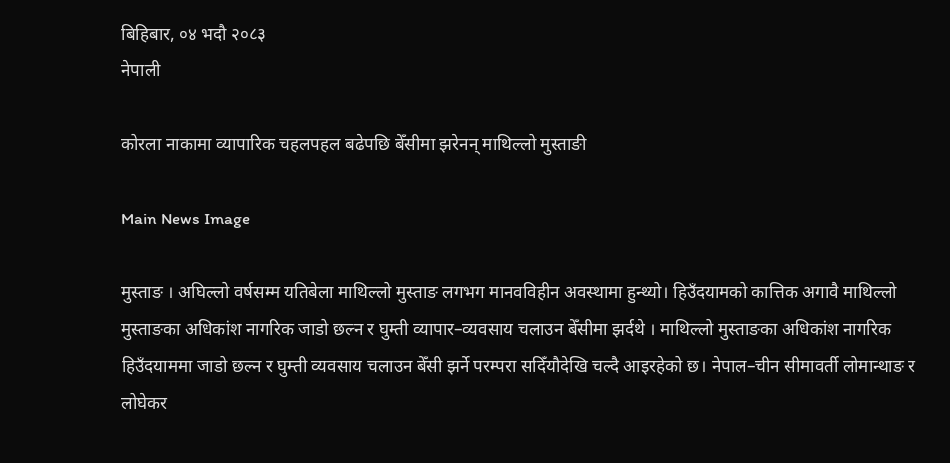बिहिबार, ०४ भदौ २०८३
नेपाली

कोरला नाकामा व्यापारिक चहलपहल बढेपछि बेँसीमा झरेनन् माथिल्लो मुस्ताङी

Main News Image

मुस्ताङ । अघिल्लो वर्षसम्म यतिबेला माथिल्लो मुस्ताङ लगभग मानवविहीन अवस्थामा हुन्थ्यो। हिउँदयामको कात्तिक अगावै माथिल्लो मुस्ताङका अधिकांश नागरिक जाडो छल्न र घुम्ती व्यापार–व्यवसाय चलाउन बेँसीमा झर्दथे । माथिल्लो मुस्ताङका अधिकांश नागरिक हिउँदयाममा जाडो छल्न र घुम्ती व्यवसाय चलाउन बेँसी झर्ने परम्परा सदिँयौदेखि चल्दै आइरहेको छ। नेपाल–चीन सीमावर्ती लोमान्थाङ र लोघेकर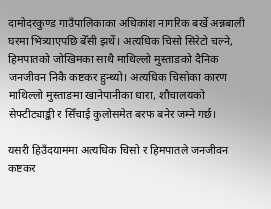दामोदरकुण्ड गाउँपालिकाका अधिकांश नागरिक बर्खे अन्नबाली घरमा भित्र्याएपछि बेँसी झर्थे। अत्यधिक चिसो सिरेटो चल्ने, हिमपातको जोखिमका साथै माथिल्लो मुस्ताङको दैनिक जनजीवन निकै कष्टकर हुन्थ्यो। अत्यधिक चिसोका कारण माथिल्लो मुस्ताङमा खानेपानीका धारा, शौचालयको सेफ्टीट्याङ्की र सिँचाई कुलोसमेत बरफ बनेर जम्ने गर्छ।

यसरी हिउँदयाममा अत्यधिक चिसो र हिमपातले जनजीवन कष्टकर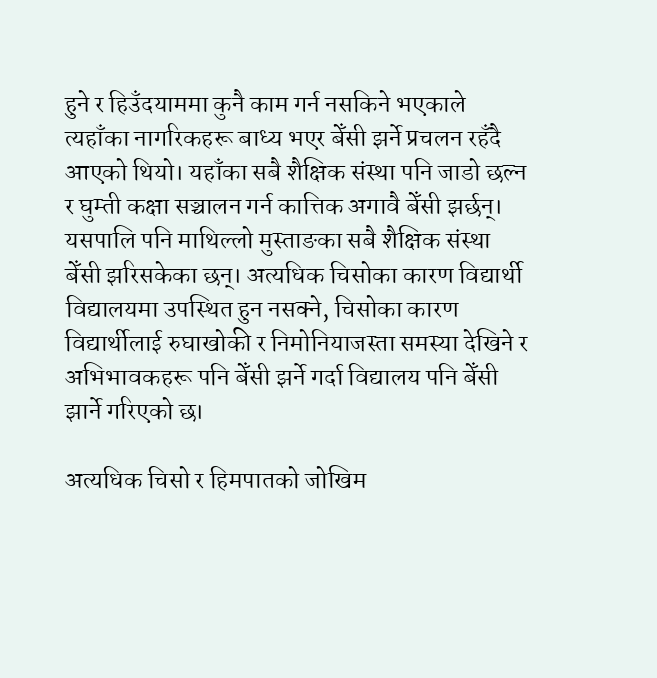हुने र हिउँदयाममा कुनै काम गर्न नसकिने भएकाले त्यहाँका नागरिकहरू बाध्य भएर बेँसी झर्ने प्रचलन रहँदै आएको थियो। यहाँका सबै शैक्षिक संस्था पनि जाडो छल्न र घुम्ती कक्षा सञ्चालन गर्न कात्तिक अगावै बेँसी झर्छन्। यसपालि पनि माथिल्लो मुस्ताङका सबै शैक्षिक संस्था बेँसी झरिसकेका छन्। अत्यधिक चिसोका कारण विद्यार्थी विद्यालयमा उपस्थित हुन नसक्ने, चिसोका कारण विद्यार्थीलाई रुघाखोकी र निमोनियाजस्ता समस्या देखिने र अभिभावकहरू पनि बेँसी झर्ने गर्दा विद्यालय पनि बेँसी झार्ने गरिएको छ।

अत्यधिक चिसो र हिमपातको जोखिम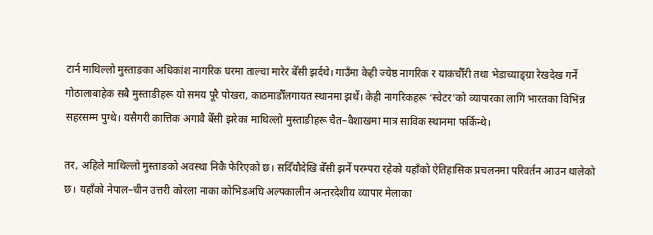टार्न माथिल्लो मुस्ताङका अधिकांश नागरिक घरमा ताल्चा मारेर बेँसी झर्दथे। गाउँमा केही ज्येष्ठ नागरिक र याकचौँरी तथा भेडाच्याङ्ग्रा रेखदेख गर्ने गोठालाबाहेक सबै मुस्ताङीहरू यो समय पूरै पोखरा, काठमाडौँलगायत स्थानमा झर्थे। केही नागरिकहरू ‘स्वेटर’को व्यापारका लागि भारतका विभिन्न सहरसम्म पुग्थे। यसैगरी कात्तिक अगावै बेँसी झरेका माथिल्लो मुस्ताङीहरू चैत–वैशाखमा मात्र साविक स्थानमा फर्किन्थे।

तर, अहिले माथिल्लो मुस्ताङको अवस्था निकै फेरिएको छ। सदिँयौदेखि बेँसी झर्ने परम्परा रहेको यहाँको ऐतिहासिक प्रचलनमा परिवर्तन आउन थालेको छ। यहाँको नेपाल–चीन उत्तरी कोरला नाका कोभिडअघि अल्पकालीन अन्तरदेशीय व्यापार मेलाका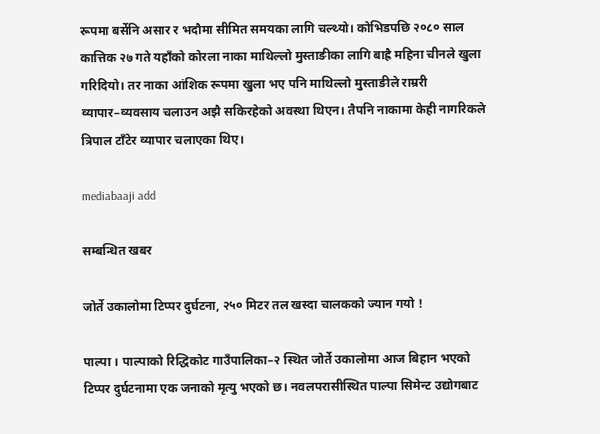रूपमा बर्सेनि असार र भदौमा सीमित समयका लागि चल्थ्यो। कोभिडपछि २०८० साल कात्तिक २७ गते यहाँको कोरला नाका माथिल्लो मुस्ताङीका लागि बाह्रै महिना चीनले खुला गरिदियो। तर नाका आंशिक रूपमा खुला भए पनि माथिल्लो मुस्ताङीले राम्ररी व्यापार–व्यवसाय चलाउन अझै सकिरहेको अवस्था थिएन। तैपनि नाकामा केही नागरिकले त्रिपाल टाँटेर व्यापार चलाएका थिए।

mediabaaji add

सम्बन्धित खबर

जोर्ते उकालोमा टिप्पर दुर्घटना, २५० मिटर तल खस्दा चालकको ज्यान गयो !

पाल्पा । पाल्पाको रिद्धिकोट गाउँपालिका–२ स्थित जोर्ते उकालोमा आज बिहान भएको टिप्पर दुर्घटनामा एक जनाको मृत्यु भएको छ। नवलपरासीस्थित पाल्पा सिमेन्ट उद्योगबाट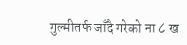गुल्मीतर्फ जाँदै गरेको ना ८ ख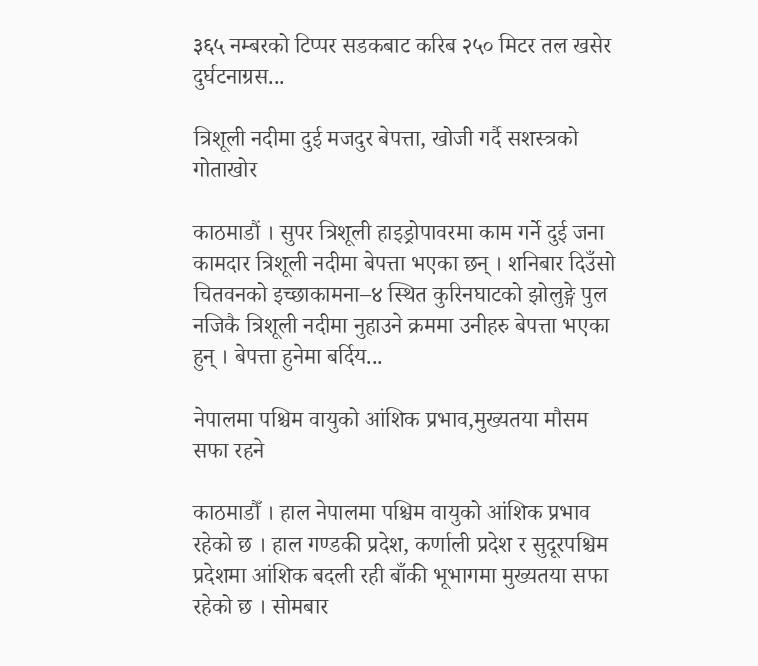३६५ नम्बरको टिप्पर सडकबाट करिब २५० मिटर तल खसेर दुर्घटनाग्रस...

त्रिशूली नदीमा दुई मजदुर बेपत्ता, खोजी गर्दै सशस्त्रको गोताखोर

काठमाडौं । सुपर त्रिशूली हाइड्रोपावरमा काम गर्ने दुई जना कामदार त्रिशूली नदीमा बेपत्ता भएका छन् । शनिबार दिउँसो चितवनको इच्छाकामना–४ स्थित कुरिनघाटको झोलुङ्गे पुल नजिकै त्रिशूली नदीमा नुहाउने क्रममा उनीहरु बेपत्ता भएका हुन् । बेपत्ता हुनेमा बर्दिय...

नेपालमा पश्चिम वायुको आंशिक प्रभाव,मुख्यतया मौसम सफा रहने

काठमाडौँ । हाल नेपालमा पश्चिम वायुको आंशिक प्रभाव रहेको छ । हाल गण्डकी प्रदेश, कर्णाली प्रदेश र सुदूरपश्चिम प्रदेशमा आंशिक बदली रही बाँकी भूभागमा मुख्यतया सफा रहेको छ । सोमबार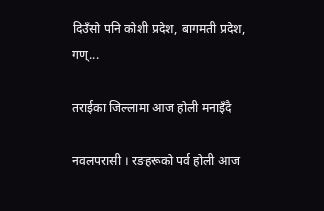दिउँसो पनि कोशी प्रदेश, बागमती प्रदेश, गण्...

तराईका जिल्लामा आज होली मनाइँदै

नवलपरासी । रङहरूको पर्व होली आज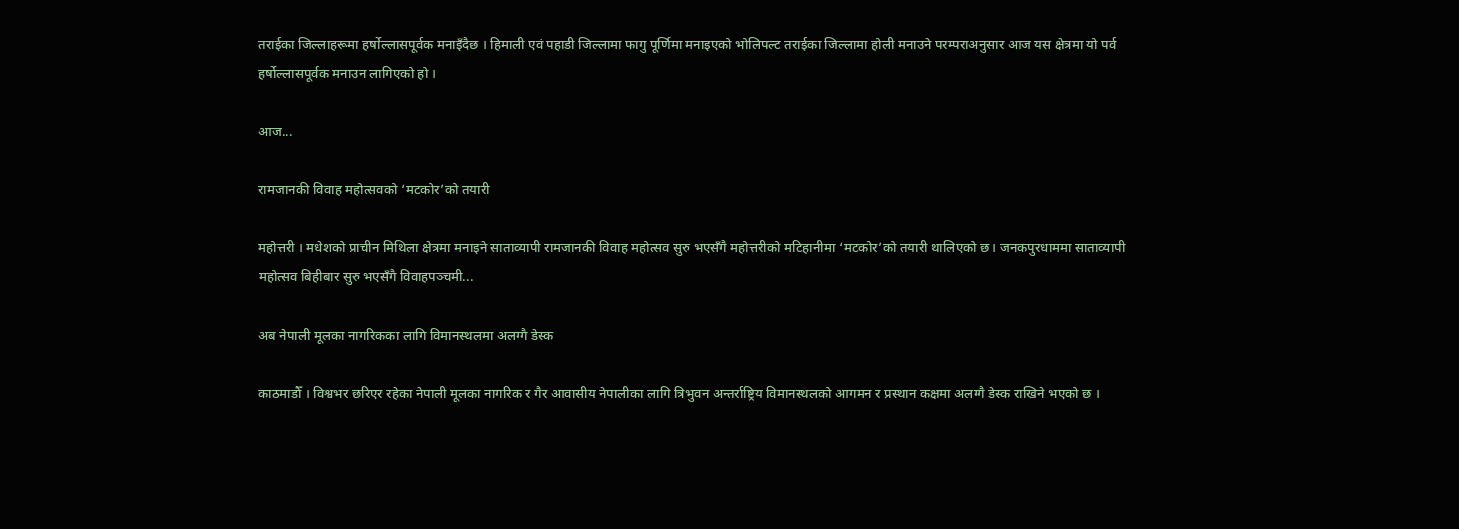तराईका जिल्लाहरूमा हर्षोल्लासपूर्वक मनाइँदैछ । हिमाली एवं पहाडी जिल्लामा फागु पूर्णिमा मनाइएको भोलिपल्ट तराईका जिल्लामा होली मनाउने परम्पराअनुसार आज यस क्षेत्रमा यो पर्व हर्षोल्लासपूर्वक मनाउन लागिएको हो ।

आज...

रामजानकी विवाह महोत्सवको ‘मटकोर’को तयारी

महोत्तरी । मधेशको प्राचीन मिथिला क्षेत्रमा मनाइने साताव्यापी रामजानकी विवाह महोत्सव सुरु भएसँगै महोत्तरीको मटिहानीमा ‘मटकोर’को तयारी थालिएको छ। जनकपुरधाममा साताव्यापी महोत्सव बिहीबार सुरु भएसँगै विवाहपञ्चमी...

अब नेपाली मूलका नागरिकका लागि विमानस्थलमा अलग्गै डेस्क

काठमाडौँ । विश्वभर छरिएर रहेका नेपाली मूलका नागरिक र गैर आवासीय नेपालीका लागि त्रिभुवन अन्तर्राष्ट्रिय विमानस्थलको आगमन र प्रस्थान कक्षमा अलग्गै डेस्क राखिने भएको छ ।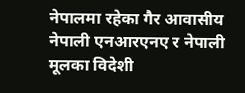नेपालमा रहेका गैर आवासीय नेपाली एनआरएनए र नेपाली मूलका विदेशी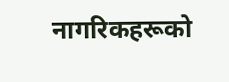नागरिकहरूको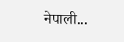नेपाली...